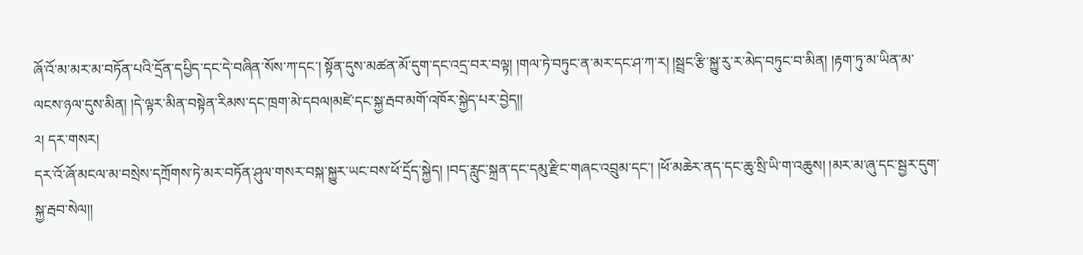ཞོ་འོ་མ་མར་མ་བཏོན་པའི་དྲོན་དཔྱིད་དང་དེ་བཞིན་སོས་ཀ་དང་། སྟོན་དུས་མཚན་མོ་དུག་དང་འདྲ་བར་བལྟ། །གལ་ཏེ་བཏུང་ན་མར་དང་ཤ་ཀ་ར། །སྦྲང་རྩི་སྐྱུ་རུ་ར་མེད་བཏུང་བ་མིན། །རྟག་ཏུ་མ་ཡིན་མ་ལངས་ཉལ་དུས་མིན། །དེ་ལྟར་མིན་བསྟེན་རིམས་དང་ཁྲག་མེ་དབལ།མཛེ་དང་སྐྱ་རྦབ་མགོ་འཁོར་སྐྱེད་པར་བྱེད།།
༢། དར་གསར།
དར་འོ་ཞོ་མངལ་མ་བསྲེས་དཀྲོགས་ཏེ་མར་བཏོན་ཤུལ་གསར་བསྐ་སྐྱུར་ཡང་བས་ཕོ་དྲོད་སྐྱེད། །བད་རླུང་སྐྲན་དང་དམུ་རྫིང་གཞང་འབྲུམ་དང་། །ཕོ་མཆེར་ནད་དང་ཆུ་སྲི་ཡི་ག་འཆུས། །མར་མ་ཞུ་དང་སྦྱར་དུག་སྐྱ་རྦབ་སེལ།།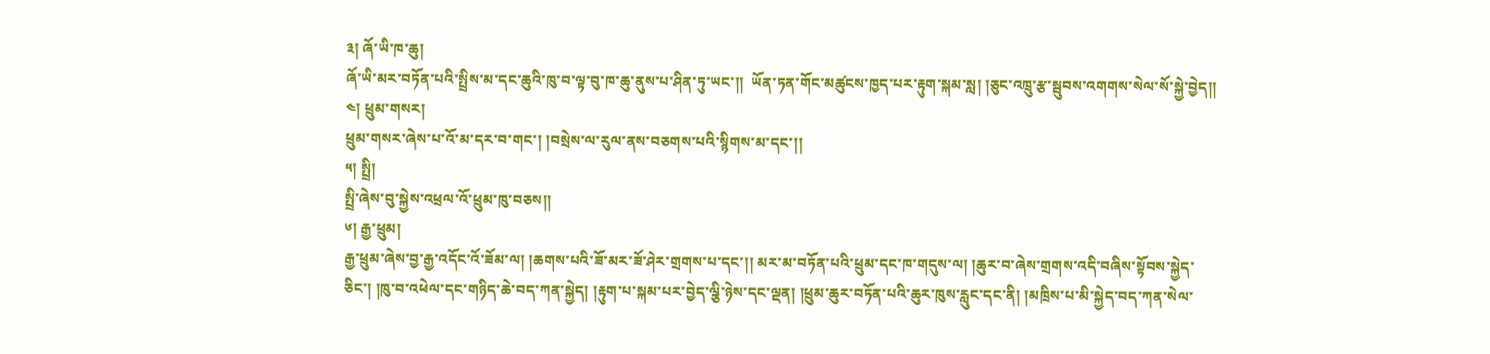༣། ཞོ་ཡི་ཁ་ཆུ།
ཞོ་ཡི་མར་བཏོན་པའི་སྤྲིས་མ་དང་ཆུའི་ཁུ་བ་ལྟ་བུ་ཁ་ཆུ་ནུས་པ་ཤིན་ཏུ་ཡང་།།  ཡོན་ཏན་གོང་མཚུངས་ཁྱད་པར་རྟུག་སྐམ་སླ། །ཅུང་འཁྲུ་རྩ་སྦུབས་འགགས་སེལ་སོ་སྐྱེ་བྱེད།།
༤། ཕྲུམ་གསར།
ཕྲུམ་གསར་ཞེས་པ་འོ་མ་དར་བ་གང་། །བསྲེས་ལ་རུལ་ནས་བཅགས་པའི་སྙིགས་མ་དང་།།
༥། སྤྲི།
སྤྲི་ཞེས་བུ་སྐྱེས་འཕྲལ་འོ་ཕྲུམ་ཁུ་བཅས།།
༦། རྒྱ་ཕྲུམ།
རྒྱ་ཕྲུམ་ཞེས་བྱ་རྒྱ་འདོང་འོ་ཟོམ་ལ། །ཆགས་པའི་ཟོ་མར་ཟོ་ཤེར་གྲགས་པ་དང་།། མར་མ་བཏོན་པའི་ཕྲུམ་དང་ཁ་གདུས་ལ། །ཆུར་བ་ཞེས་གྲགས་འདི་བཞིས་སྟོབས་སྐྱེད་ཅིང་། །ཁུ་བ་འཕེལ་དང་གཉིད་ཆེ་བད་ཀན་སྐྱེད། །རྟུག་པ་སྐམ་པར་བྱེད་ལྕི་ཉེས་དང་ལྡན། །ཕྲུམ་ཆུར་བཏོན་པའི་ཆུར་ཁུས་རླུང་དང་ནི། །མཁྲིས་པ་མི་སྐྱེད་བད་ཀན་སེལ་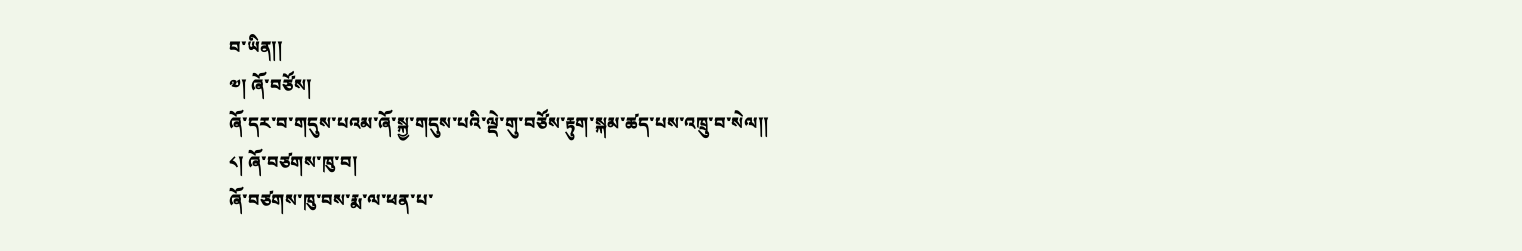བ་ཡིན།།
༧། ཞོ་བཙོས།
ཞོ་དར་བ་གདུས་པའམ་ཞོ་སྐྱ་གདུས་པའི་ལྡེ་གུ་བཙོས་རྟུག་སྐམ་ཚད་པས་འཁྲུ་བ་སེལ།།
༨། ཞོ་བཙགས་ཁུ་བ།
ཞོ་བཙགས་ཁུ་བས་རྨ་ལ་ཕན་པ་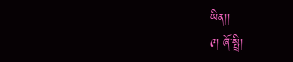ཡིན།།
༩། ཞོ་སྤྲི།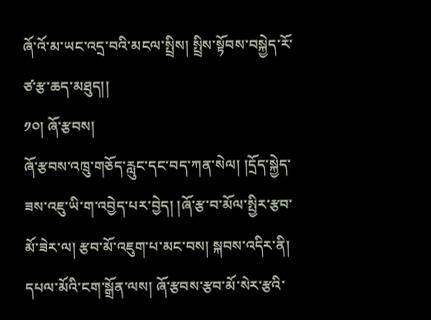ཞོ་འོ་མ་ཡང་འདྲ་བའི་མངལ་སྤྲིས། སྤྲིས་སྟོབས་བསྐྱེད་རོ་ཙ་རྩ་ཆད་མཐུད།།
༡༠། ཞོ་རྩབས།
ཞོ་རྩབས་འཁྲུ་གཅོད་རླུང་དང་བད་ཀན་སེལ། །དྲོད་སྐྱེད་ཟས་འཇུ་ཡི་ག་འབྱེད་པར་བྱེད། །ཞོ་རྩ་བ་མོལ་སྤྱིར་རྩབ་མོ་ཟེར་ལ། རྩབ་མོ་འཇུག་པ་མང་བས། སྐབས་འདིར་ནི། དཔལ་མོའི་ངག་སྒྲོན་ལས། ཞོ་རྩབས་རྩབ་མོ་སེར་རྩའི་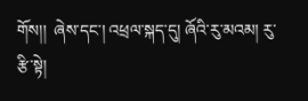གོས།།  ཞེས་དང་། འཕྲལ་སྐད་དུ། ཞོའི་རུ་མའམ། རུ་རྩི་སྟེ།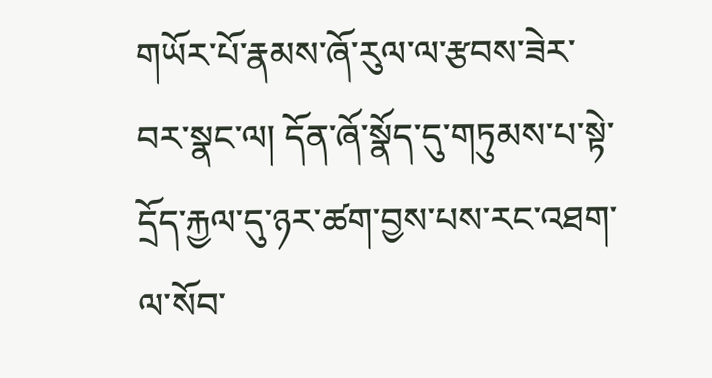གཡོར་པོ་རྣམས་ཞོ་རུལ་ལ་རྩབས་ཟེར་བར་སྣང་ལ། དོན་ཞོ་སྣོད་དུ་གཏུམས་པ་སྟེ་དྲོད་རྐྱལ་དུ་ཉར་ཚག་བྱས་པས་རང་འཐག་ལ་སོབ་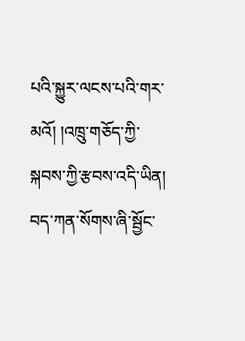པའི་སྐྱུར་ལངས་པའི་གར་མའོ། །འཁྲུ་གཅོད་ཀྱི་སྐབས་ཀྱི་རྩབས་འདི་ཡིན། བད་ཀན་སོགས་ཞི་སྦྱོང་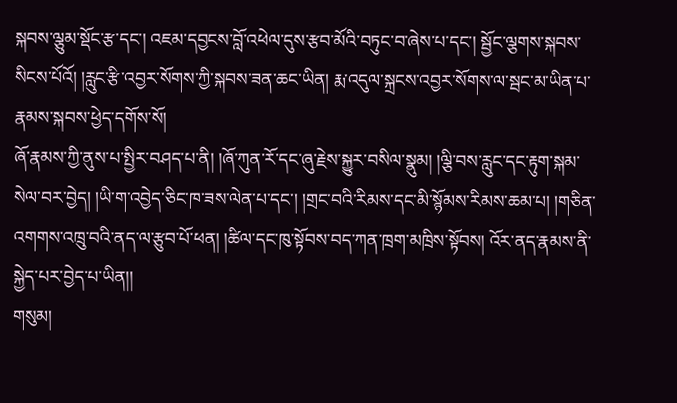སྐབས་ལྕུམ་སྡོང་རྩ་དང་། འཇམ་དབྱངས་བློ་འཕེལ་དུས་རྩབ་མོའི་བཏུང་བ་ཞེས་པ་དང་། སྦྱོང་ལྕགས་སྐབས་སིངས་པོའོ། །རླུང་རྩི་འབྱར་སོགས་ཀྱི་སྐབས་ཟན་ཆང་ཡིན། རྨ་འདུལ་སྐྲངས་འབྱར་སོགས་ལ་སྦང་མ་ཡིན་པ་རྣམས་སྐབས་ཕྱེད་དགོས་སོ།
ཞོ་རྣམས་ཀྱི་ནུས་པ་སྤྱིར་བཤད་པ་ནི། །ཞོ་ཀུན་རོ་དང་ཞུ་རྗེས་སྐྱུར་བསིལ་སྣུམ། །ལྕི་བས་རླུང་དང་རྟུག་སྐམ་སེལ་བར་བྱེད། །ཡི་ག་འབྱེད་ཅིང་ཁ་ཟས་ལེན་པ་དང་། །གྲང་བའི་རིམས་དང་མི་སྙོམས་རིམས་ཆམ་པ། །གཅིན་འགགས་འཁྲུ་བའི་ནད་ལ་རྩུབ་པོ་ཕན། །ཚིལ་དང་ཁུ་སྟོབས་བད་ཀན་ཁྲག་མཁྲིས་སྟོབས། འོར་ནད་རྣམས་ནི་སྐྱེད་པར་བྱེད་པ་ཡིན།།
གསུམ།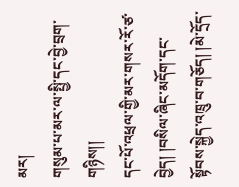མར།
གསུམ་པ་མར་ལ་སྤྱི་དང་བྱེ་བྲག་གཉིས།།
དང་པོ་འཕྲལ་གྱི་མར་གསར་རོ་ཙ་བྱེད། །བསིལ་ཞིང་མདོག་དང་སྟོབས་སྐྱེད་འཁྲུ་བ་གཅོད། །མེ་དྲོད་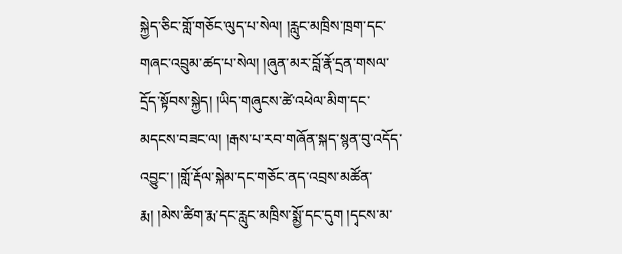སྐྱེད་ཅིང་གློ་གཅོང་ལུད་པ་སེལ། །རླུང་མཁྲིས་ཁྲག་དང་གཞང་འབྲུམ་ཚད་པ་སེལ། །ཞུན་མར་བློ་རྣོ་དྲན་གསལ་དྲོད་སྟོབས་སྐྱེད། །ཡིད་གཞུངས་ཚེ་འཕེལ་མིག་དང་མདངས་བཟང་ལ། །རྒས་པ་རབ་གཞོན་སྐད་སྙན་བུ་འདོད་འབྱུང་། །གློ་རྡོལ་སྐེམ་དང་གཅོང་ནད་འབྲས་མཚོན་རྨ། །མེས་ཚིག་རྨ་དང་རླུང་མཁྲིས་སྨྱོ་དང་དུག །དྭངས་མ་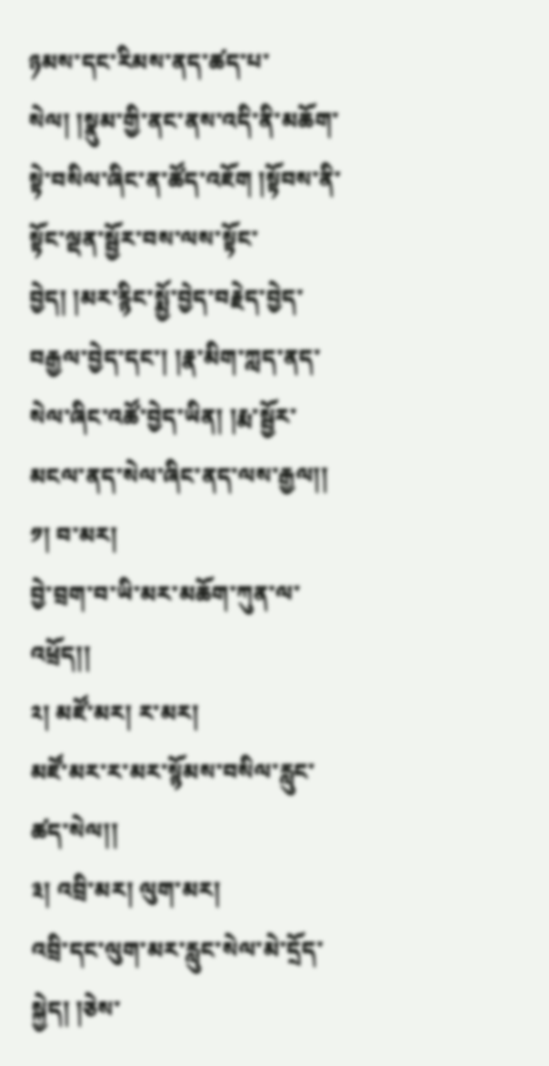ཉམས་དང་རིམས་ནད་ཚད་པ་སེལ། །སྣུམ་གྱི་ནང་ནས་འདི་ནི་མཆོག་སྟེ་བསིལ་ཞིང་ན་ཚོད་འཇོག །སྟོབས་ནི་སྟོང་ལྡན་སྦྱོར་བས་ལས་སྟོང་བྱེད། །མར་རྙིང་སྨྱོ་བྱེད་བརྗེད་བྱེད་བརྒྱལ་བྱེད་དང་། །རྣ་མིག་ཀླད་ནད་སེལ་ཞིང་འཚོ་བྱེད་ཡིན། །རྨ་སྦྱོར་མངལ་ནད་སེལ་ཞིང་ནད་ལས་རྒྱལ།།
༡། བ་མར།
བྱེ་བྲག་བ་ཡི་མར་མཆོག་ཀུན་ལ་འཕྲོད།།
༢། མཛོ་མར། ར་མར།
མཛོ་མར་ར་མར་སྙོམས་བསིལ་རླུང་ཚད་སེལ།།
༣། འབྲི་མར། ལུག་མར།
འབྲི་དང་ལུག་མར་རླུང་སེལ་མེ་དྲོད་སྐྱེད། །ཅེས་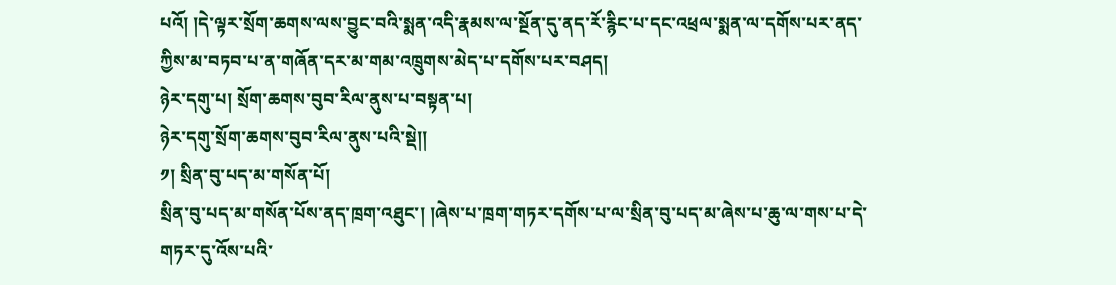པའོ། །དེ་ལྟར་སྲོག་ཆགས་ལས་བྱུང་བའི་སྨན་འདི་རྣམས་ལ་སྔོན་དུ་ནད་རོ་རྙིང་པ་དང་འཕྲལ་སྨན་ལ་དགོས་པར་ནད་ཀྱིས་མ་བཏབ་པ་ན་གཞོན་དར་མ་གམ་འཁྲུགས་མེད་པ་དགོས་པར་བཤད།
ཉེར་དགུ་པ། སྲོག་ཆགས་བུབ་རིལ་ནུས་པ་བསྟན་པ།
ཉེར་དགུ་སྲོག་ཆགས་བུབ་རིལ་ནུས་པའི་སྡེ།།
༡། སྲིན་བུ་པད་མ་གསོན་པོ།
སྲིན་བུ་པད་མ་གསོན་པོས་ནད་ཁྲག་འཐུང་། །ཞེས་པ་ཁྲག་གཏར་དགོས་པ་ལ་སྲིན་བུ་པད་མ་ཞེས་པ་ཆུ་ལ་གས་པ་དེ་གཏར་དུ་འོས་པའི་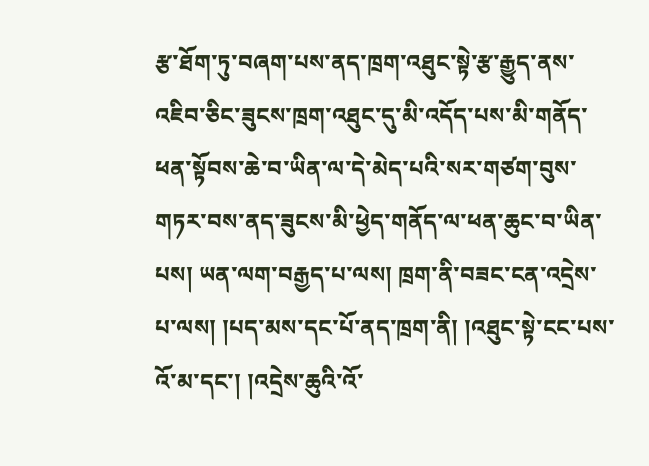རྩ་ཐོག་ཏུ་བཞག་པས་ནད་ཁྲག་འཐུང་སྟེ་རྩ་རྒྱུད་ནས་འཇིབ་ཅིང་ཟུངས་ཁྲག་འཐུང་དུ་མི་འདོད་པས་མི་གནོད་ཕན་སྟོབས་ཆེ་བ་ཡིན་ལ་དེ་མེད་པའི་སར་གཙག་བུས་གཏར་བས་ནད་ཟུངས་མི་ཕྱེད་གནོད་ལ་ཕན་ཆུང་བ་ཡིན་པས། ཡན་ལག་བརྒྱད་པ་ལས། ཁྲག་ནི་བཟང་ངན་འདྲེས་པ་ལས། །པད་མས་དང་པོ་ནད་ཁྲག་ནི། །འཐུང་སྟེ་ངང་པས་འོ་མ་དང་། །འདྲེས་ཆུའི་འོ་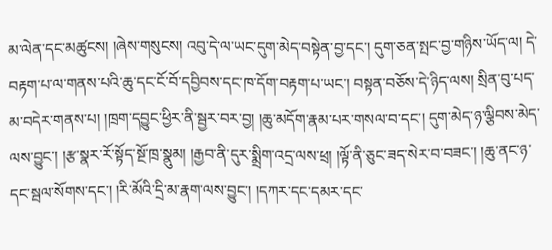མ་ལེན་དང་མཚུངས། །ཞེས་གསུངས། འབུ་དེ་ལ་ཡང་དུག་མེད་བསྟེན་བྱ་དང་། དུག་ཅན་སྤང་བྱ་གཉིས་ཡོད་ལ། དེ་བརྟག་པ་ལ་གནས་པའི་ཆུ་དང་ངོ་བོ་དབྱིབས་དང་ཁ་དོག་བརྟག་པ་ཡང་། བསྟན་བཅོས་དེ་ཉིད་ལས། སྲིན་བུ་པད་མ་བདེར་གནས་པ། །ཁྲག་དབྱུང་ཕྱིར་ནི་སྦྱར་བར་བྱ། །ཆུ་མདོག་རྣམ་པར་གསལ་བ་དང་། དུག་མེད་ཉ་ལྕིབས་མེད་ལས་བྱུང་། །རྩ་སྣར་རོ་སྟོད་སྔོ་ཁྲ་སྣུམ། །རྒྱབ་ནི་དུར་སྨྲིག་འདྲ་ལས་ཕྲ། །ལྟོ་ནི་ཅུང་ཟད་སེར་བ་བཟང་། །ཆུ་ནང་ཉ་དང་སྦལ་སོགས་དང་། །རི་མོའི་དྲི་མ་རྣག་ལས་བྱུང་། །དཀར་དང་དམར་དང་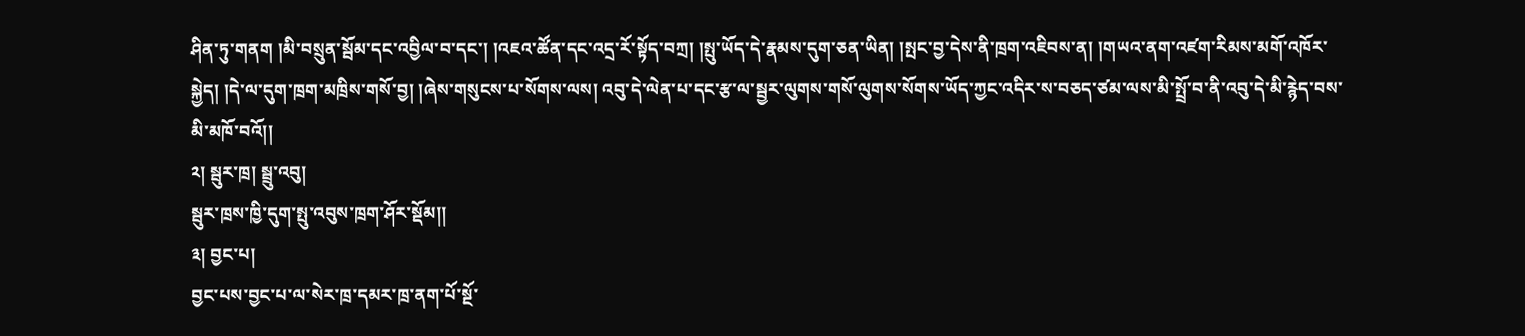ཤིན་ཏུ་གནག །མི་བསྲུན་སྦོམ་དང་འབྱིལ་བ་དང་། །འཇའ་ཚོན་དང་འདྲ་རོ་སྟོད་བཀྲ། །སྤུ་ཡོད་དེ་རྣམས་དུག་ཅན་ཡིན། །སྤང་བྱ་དེས་ནི་ཁྲག་འཇིབས་ན། །གཡའ་ནག་འཛག་རིམས་མགོ་འཁོར་སྐྱེད། །དེ་ལ་དུག་ཁྲག་མཁྲིས་གསོ་བྱ། །ཞེས་གསུངས་པ་སོགས་ལས། འབུ་དེ་ལེན་པ་དང་རྩ་ལ་སྦྱར་ལུགས་གསོ་ལུགས་སོགས་ཡོད་ཀྱང་འདིར་ས་བཅད་ཙམ་ལས་མི་སྤྲོ་བ་ནི་འབུ་དེ་མི་རྙེད་བས་མི་མཁོ་བའོ།།
༢། སྦུར་ཁྲ། སྦྲུ་འབུ།
སྦུར་ཁྲས་ཁྱི་དུག་སྤུ་འབུས་ཁྲག་ཤོར་སྡོམ།།
༣། བྱང་པ།
བྱང་པས་བྱང་པ་ལ་སེར་ཁྲ་དམར་ཁྲ་ནག་པོ་སྔོ་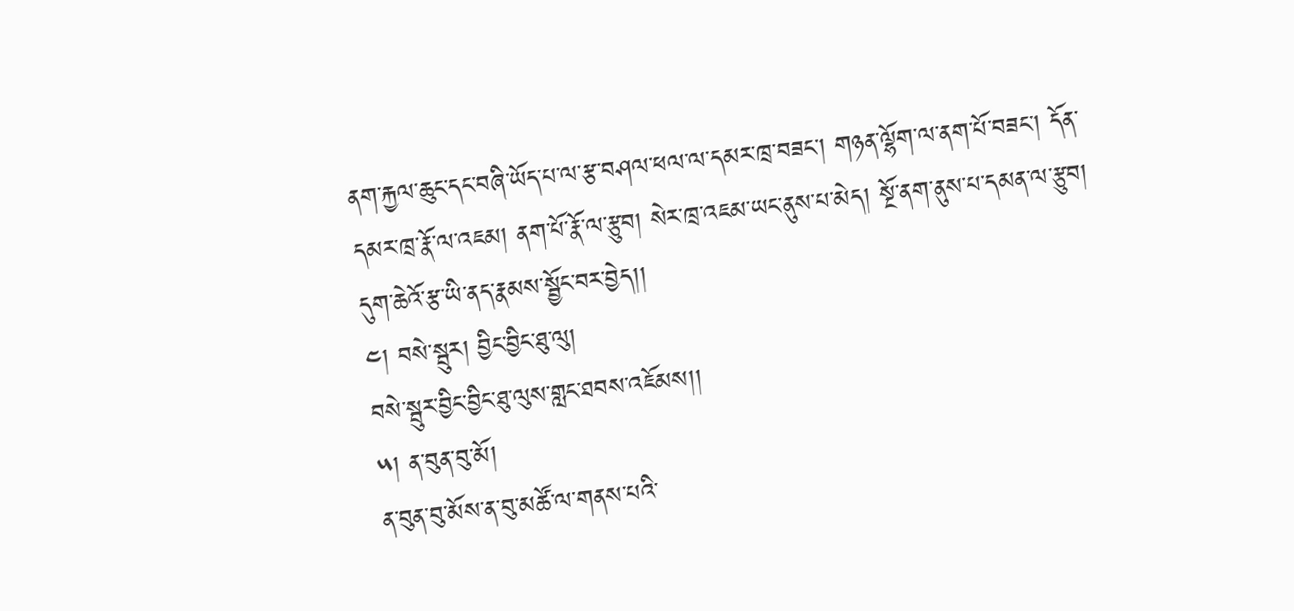ནག་རྐྱལ་ཆུང་དང་བཞི་ཡོད་པ་ལ་རྩ་བཤལ་ཕལ་ལ་དམར་ཁྲ་བཟང་། གཉན་ལྷོག་ལ་ནག་པོ་བཟང་། དོན་དམར་ཁྲ་རྣོ་ལ་འཇམ། ནག་པོ་རྣོ་ལ་རྩུབ། སེར་ཁྲ་འཇམ་ཡང་ནུས་པ་མེད། སྔོ་ནག་ནུས་པ་དམན་ལ་རྩུབ། དུག་ཆེའོ་རྩ་ཡི་ནད་རྣམས་སྦྱོང་བར་བྱེད།།
༤། བསེ་སྦུར། བྱིང་བྱིང་ཐུ་ལུ།
བསེ་སྦུར་བྱིང་བྱིང་ཐུ་ལུས་གླང་ཐབས་འཇོམས།།
༥། ན་བུན་བུ་མོ།
ན་བུན་བུ་མོས་ན་བུ་མཚོ་ལ་གནས་པའི་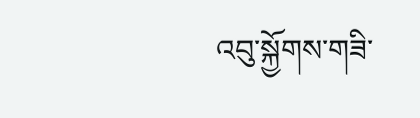འབུ་སྐྱོགས་གཟི་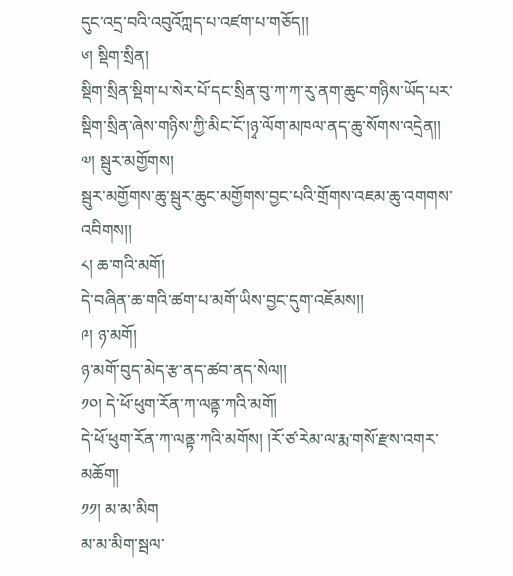དུང་འདྲ་བའི་འབུའོཀླད་པ་འཛག་པ་གཅོད།།
༦། སྡིག་སྲིན།
སྡིག་སྲིན་སྡིག་པ་སེར་པོ་དང་སྲིན་བུ་ཀ་ཀ་རུ་ནག་ཆུང་གཉིས་ཡོད་པར་སྡིག་སྲིན་ཞེས་གཉིས་ཀྱི་མིང་ངོ་།ཉྭ་ལོག་མཁལ་ནད་ཆུ་སོགས་འདྲེན།།
༧། སྦུར་མགྱོགས།
སྦུར་མགྱོགས་ཆུ་སྦུར་ཆུང་མགྱོགས་བྱང་པའི་གྲོགས་འཇམ་ཆུ་འགགས་འབིགས།།
༨། ཆ་གའི་མགོ།
དེ་བཞིན་ཆ་གའི་ཚག་པ་མགོ་ཡིས་བྱང་དུག་འཇོམས།།
༩། ཉ་མགོ།
ཉ་མགོ་བུད་མེད་རྩ་ནད་ཚབ་ནད་སེལ།།
༡༠། དེ་ཕོ་ཕུག་རོན་ཀ་ལནྟ་ཀའི་མགོ།
དེ་ཕོ་ཕུག་རོན་ཀ་ལནྟ་ཀའི་མགོས། །རོ་ཙ་རེམ་ལ་རྨ་གསོ་རྫས་འགར་མཆོག།
༡༡། མ་མ་མིག
མ་མ་མིག་སྦལ་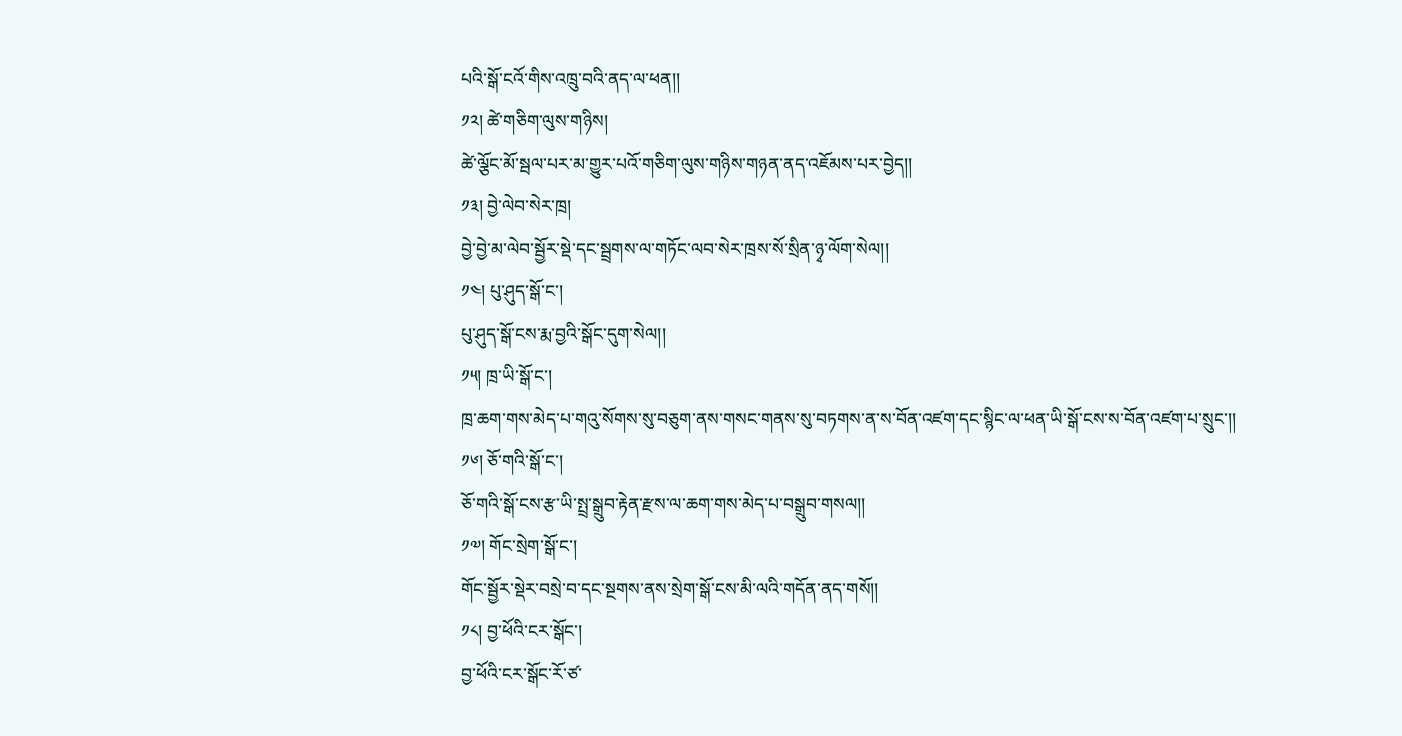པའི་སྒོ་ངའོ་གིས་འཁྲུ་བའི་ནད་ལ་ཕན།།
༡༢། ཚེ་གཅིག་ལུས་གཉིས།
ཚེ་ལྕོང་མོ་སྦལ་པར་མ་གྱུར་པའོ་གཅིག་ལུས་གཉིས་གཉན་ནད་འཇོམས་པར་བྱེད།།
༡༣། བྱེ་ལེབ་སེར་ཁྲ།
བྱེ་བྱེ་མ་ལེབ་སྦྱོར་སྡེ་དང་སྦྲགས་ལ་གཏོང་ལབ་སེར་ཁྲས་སོ་སྲིན་ཉྭ་ལོག་སེལ།།
༡༤། པུ་ཤུད་སྒོ་ང་།
པུ་ཤུད་སྒོ་ངས་རྨ་བྱའི་སྒོང་དུག་སེལ།།
༡༥། ཁྲ་ཡི་སྒོ་ང་།
ཁྲ་ཆག་གས་མེད་པ་གའུ་སོགས་སུ་བཅུག་ནས་གསང་གནས་སུ་བཏགས་ན་ས་བོན་འཛག་དང་སྙིང་ལ་ཕན་ཡི་སྒོ་ངས་ས་བོན་འཛག་པ་སྲུང་།།
༡༦། ཅོ་གའི་སྒོ་ང་།
ཅོ་གའི་སྒོ་ངས་རྩ་ཡི་སྤྲ་སྒྲུབ་རྟེན་རྫས་ལ་ཆག་གས་མེད་པ་བསྒྲུབ་གསལ།།
༡༧། གོང་སྲེག་སྒོ་ང་།
གོང་སྦྱོར་སྡེར་བསྲེ་བ་དང་སྔགས་ནས་སྲེག་སྒོ་ངས་མི་ལའི་གདོན་ནད་གསོ།།
༡༨། བྱ་ཕོའི་ངར་སྒོང་།
བྱ་ཕོའི་ངར་སྒོང་རོ་ཙ་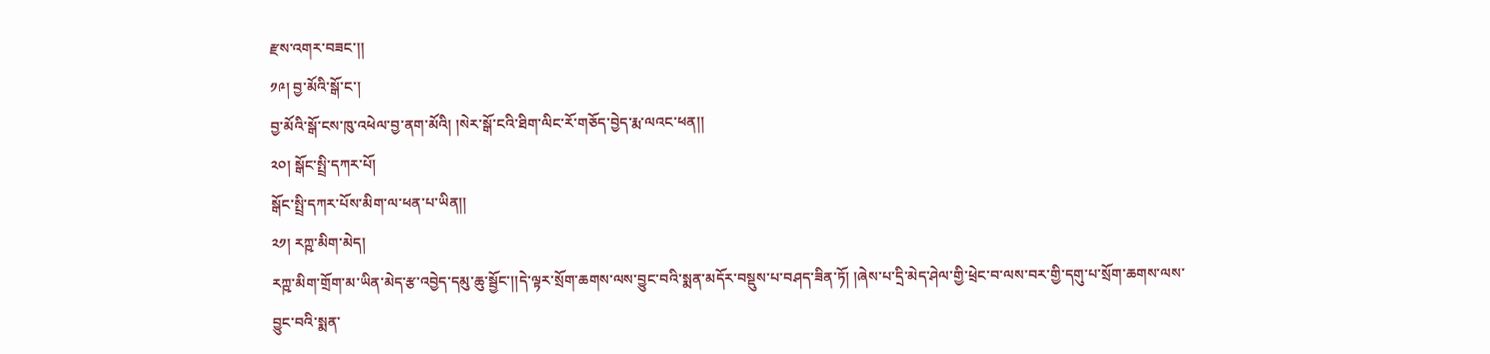རྫས་འགར་བཟང་།།
༡༩། བྱ་མོའི་སྒོ་ང་།
བྱ་མོའི་སྒོ་ངས་ཁུ་འཕེལ་བྱ་ནག་མོའི། །སེར་སྒོ་ངའི་ཐིག་ལིང་རོ་གཅོད་བྱེད་རྨ་ལའང་ཕན།།
༢༠། སྒོང་སྤྲི་དཀར་པོ།
སྒོང་སྤྲི་དཀར་པོས་མིག་ལ་ཕན་པ་ཡིན།།
༢༡། རཀྵ་མིག་མེད།
རཀྵ་མིག་གྲོག་མ་ཡིན་མེད་རྩ་འབྱེད་དམུ་ཆུ་སྦྱོང་།།དེ་ལྟར་སྲོག་ཆགས་ལས་བྱུང་བའི་སྨན་མདོར་བསྡུས་པ་བཤད་ཟིན་ཏོ། །ཞེས་པ་དྲི་མེད་ཤེལ་གྱི་ཕྲེང་བ་ལས་བར་གྱི་དགུ་པ་སྲོག་ཆགས་ལས་བྱུང་བའི་སྨན་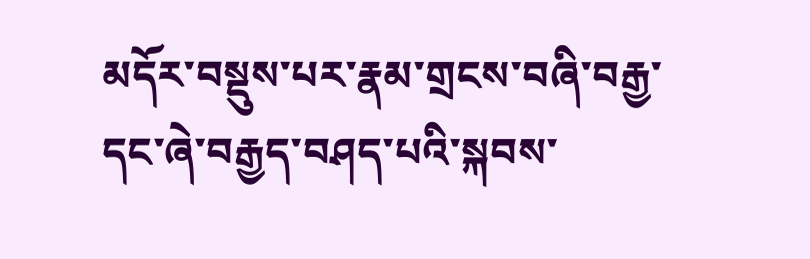མདོར་བསྡུས་པར་རྣམ་གྲངས་བཞི་བརྒྱ་དང་ཞེ་བརྒྱད་བཤད་པའི་སྐབས་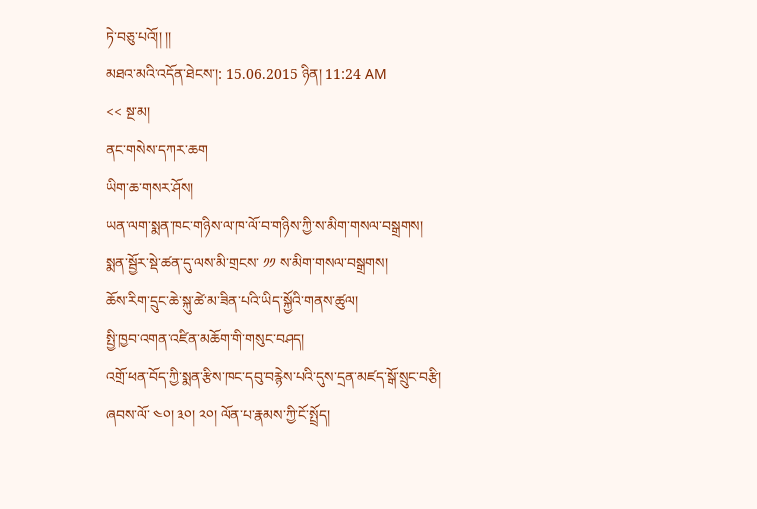ཏེ་བཅུ་པའོ།། །།
མཐའ་མའི་འདོན་ཐེངས་།: 15.06.2015 ཉིན། 11:24 AM
<< སྔ་མ།
ནང་གསེས་དཀར་ཆག
ཡིག་ཆ་གསར་ཤོས།
ཡན་ལག་སྨན་ཁང་གཉིས་ལ་ཁ་ལོ་བ་གཉིས་ཀྱི་ས་མིག་གསལ་བསྒྲགས།
སྨན་སྦྱོར་སྡེ་ཚན་དུ་ལས་མི་གྲངས་ ༡༡ ས་མིག་གསལ་བསྒྲགས།
ཆོས་རིག་དྲུང་ཆེ་སྐུ་ཚེ་མ་ཟིན་པའི་ཡིད་སྐྱོའི་གནས་ཚུལ།
སྤྱི་ཁྱབ་འགན་འཛིན་མཆོག་གི་གསུང་བཤད།
འགྲོ་ཕན་བོད་ཀྱི་སྨན་རྩིས་ཁང་དབུ་བརྙེས་པའི་དུས་དྲན་མཛད་སྒོ་སྲུང་བརྩི།
ཞབས་ལོ་ ༤༠། ༣༠། ༢༠། ལོན་པ་རྣམས་ཀྱི་ངོ་སྤྲོད།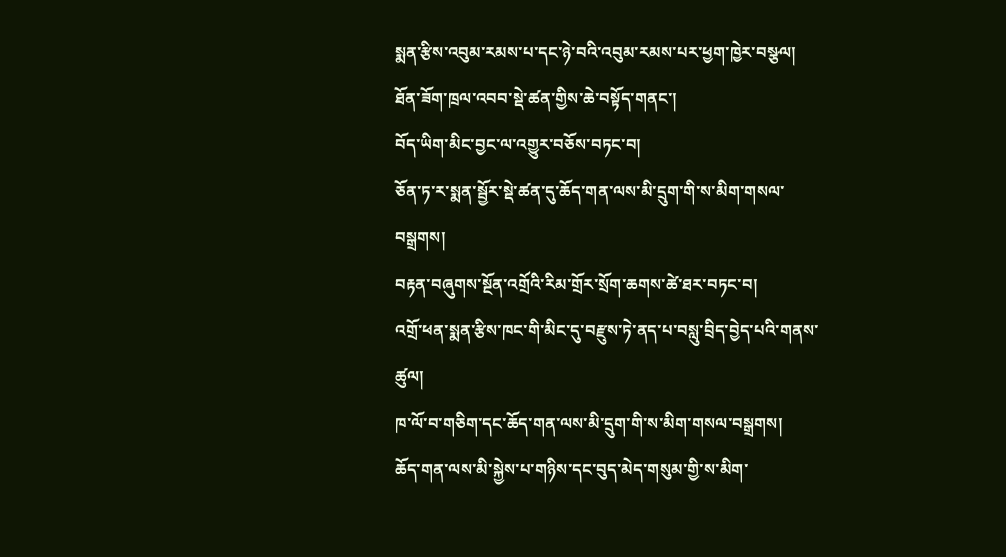སྨན་རྩིས་འབུམ་རམས་པ་དང་ཉེ་བའི་འབུམ་རམས་པར་ཕྱག་ཁྱེར་བསྩལ།
ཐོན་ཟོག་ཁྲལ་འབབ་སྡེ་ཚན་གྱིས་ཆེ་བསྟོད་གནང་།
བོད་ཡིག་མིང་བྱང་ལ་འགྱུར་བཅོས་བཏང་བ།
ཅོན་ཏ་ར་སྨན་སྦྱོར་སྡེ་ཚན་དུ་ཆོད་གན་ལས་མི་དྲུག་གི་ས་མིག་གསལ་བསྒྲགས།
བརྟན་བཞུགས་སྔོན་འགྲོའི་རིམ་གྲོར་སྲོག་ཆགས་ཚེ་ཐར་བཏང་བ།
འགྲོ་ཕན་སྨན་རྩིས་ཁང་གི་མིང་དུ་བརྫུས་ཏེ་ནད་པ་བསླུ་བྲིད་བྱེད་པའི་གནས་ཚུལ།
ཁ་ལོ་བ་གཅིག་དང་ཆོད་གན་ལས་མི་དྲུག་གི་ས་མིག་གསལ་བསྒྲགས།
ཆོད་གན་ལས་མི་སྐྱེས་པ་གཉིས་དང་བུད་མེད་གསུམ་གྱི་ས་མིག་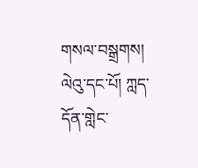གསལ་བསྒྲགས།
ལེའུ་དང་པོ། ཀླད་དོན་གླེང་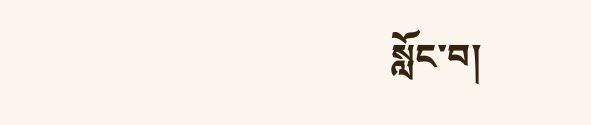སློང་བ།